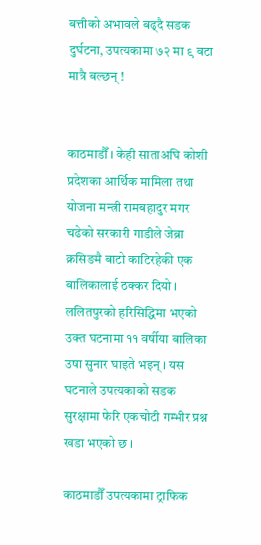बत्तीको अभावले बढ्दै सडक दुर्घटना, उपत्यकामा ७२ मा ९ वटा मात्रै बल्छन् !


काठमाडौँ । केही साताअघि कोशी प्रदेशका आर्थिक मामिला तथा योजना मन्त्री रामबहादुर मगर चढेको सरकारी गाडीले जेब्रा क्रसिङमै बाटो काटिरहेकी एक बालिकालाई ठक्कर दियो । ललितपुरको हरिसिद्धिमा भएको उक्त घटनामा ११ वर्षीया बालिका उषा सुनार घाइते भइन् । यस घटनाले उपत्यकाको सडक सुरक्षामा फेरि एकचोटी गम्भीर प्रश्न खडा भएको छ ।

काठमाडौँ उपत्यकामा ट्राफिक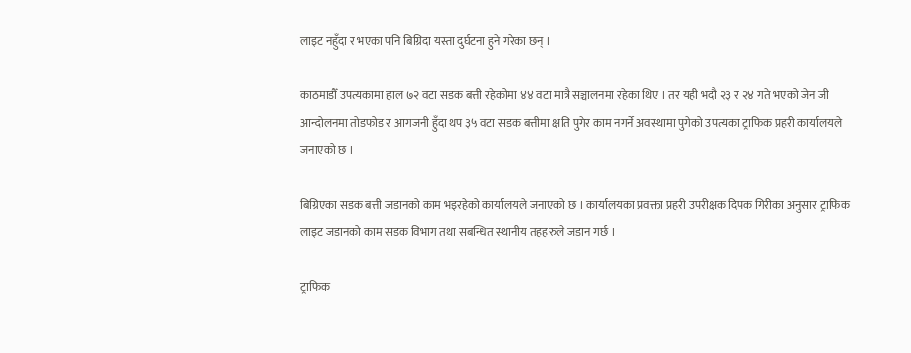लाइट नहुँदा र भएका पनि बिग्रिदा यस्ता दुर्घटना हुने गरेका छन् ।

काठमाडौँ उपत्यकामा हाल ७२ वटा सडक बत्ती रहेकोमा ४४ वटा मात्रै सञ्चालनमा रहेका थिए । तर यही भदौ २३ र २४ गते भएको जेन जी आन्दोलनमा तोडफोड र आगजनी हुँदा थप ३५ वटा सडक बत्तीमा क्षति पुगेर काम नगर्ने अवस्थामा पुगेको उपत्यका ट्राफिक प्रहरी कार्यालयले जनाएको छ ।

बिग्रिएका सडक बत्ती जडानको काम भइरहेको कार्यालयले जनाएको छ । कार्यालयका प्रवक्ता प्रहरी उपरीक्षक दिपक गिरीका अनुसार ट्राफिक लाइट जडानको काम सडक विभाग तथा सबन्धित स्थानीय तहहरुले जडान गर्छ ।

ट्राफिक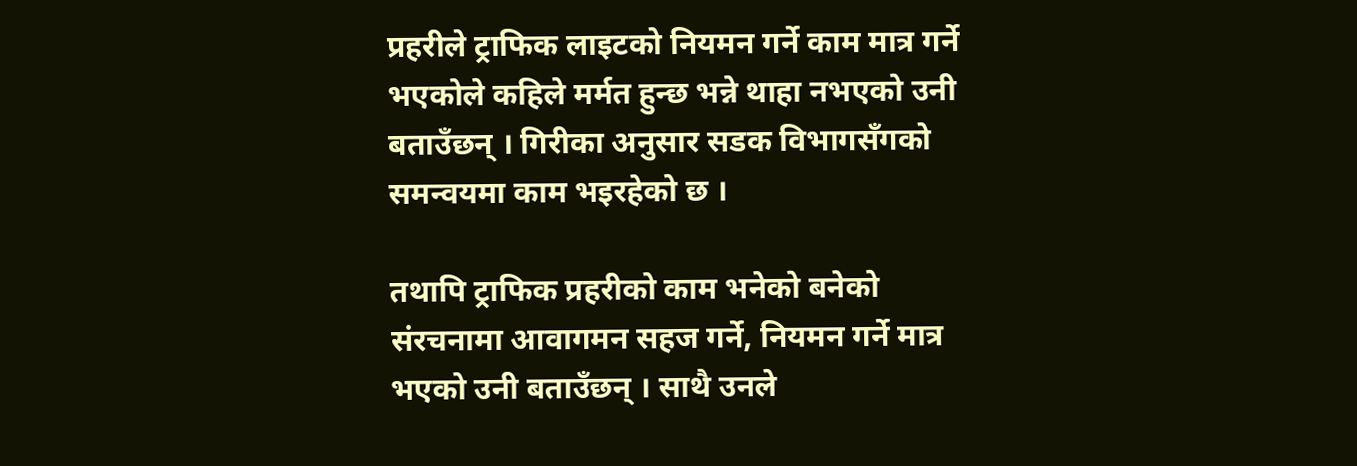प्रहरीले ट्राफिक लाइटको नियमन गर्ने काम मात्र गर्ने भएकोले कहिले मर्मत हुन्छ भन्ने थाहा नभएको उनी बताउँछन् । गिरीका अनुसार सडक विभागसँगको समन्वयमा काम भइरहेको छ ।

तथापि ट्राफिक प्रहरीको काम भनेको बनेको संरचनामा आवागमन सहज गर्ने, नियमन गर्ने मात्र भएको उनी बताउँछन् । साथै उनले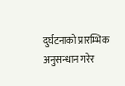दुर्घटनाको प्रारम्भिक अनुसन्धान गरेर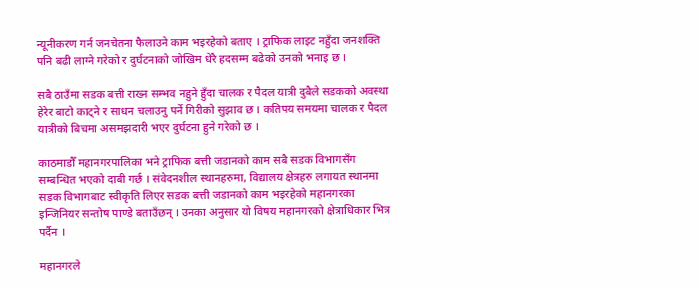न्यूनीकरण गर्न जनचेतना फैलाउने काम भइरहेको बताए । ट्राफिक लाइट नहुँदा जनशक्ति पनि बढी लाग्ने गरेको र दुर्घटनाको जोखिम धेरै हदसम्म बढेको उनको भनाइ छ ।

सबै ठाउँमा सडक बत्ती राख्न सम्भव नहुने हुँदा चालक र पैदल यात्री दुबैले सडकको अवस्था हेरेर बाटो काट्ने र साधन चलाउनु पर्ने गिरीको सुझाव छ । कतिपय समयमा चालक र पैदल यात्रीको बिचमा असमझदारी भएर दुर्घटना हुने गरेको छ ।

काठमाडौँ महानगरपालिका भने ट्राफिक बत्ती जडानको काम सबै सडक विभागसँग सम्बन्धित भएको दाबी गर्छ । संवेदनशील स्थानहरुमा, विद्यालय क्षेत्रहरु लगायत स्थानमा सडक विभागबाट स्वीकृति लिएर सडक बत्ती जडानको काम भइरहेको महानगरका इन्जिनियर सन्तोष पाण्डे बताउँछन् । उनका अनुसार यो विषय महानगरको क्षेत्राधिकार भित्र पर्दैन ।

महानगरले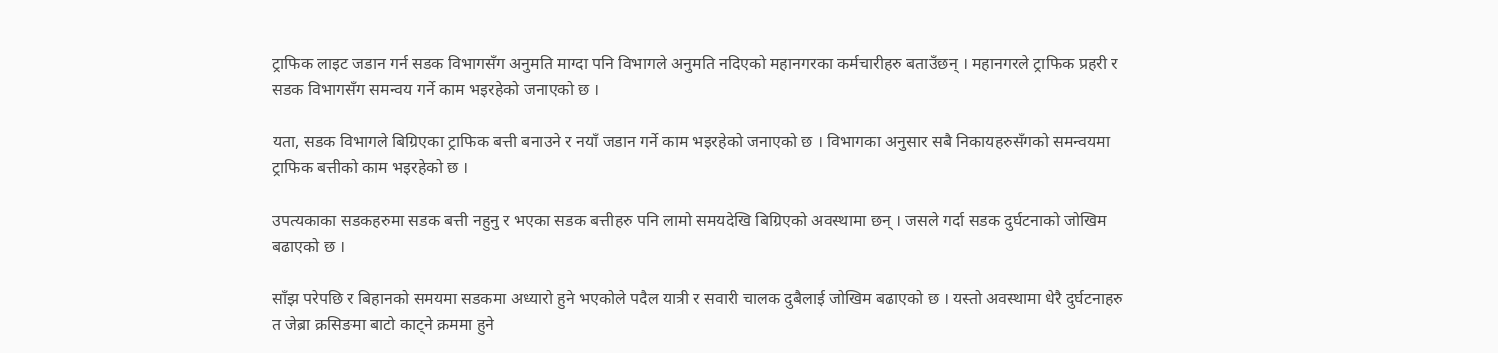ट्राफिक लाइट जडान गर्न सडक विभागसँग अनुमति माग्दा पनि विभागले अनुमति नदिएको महानगरका कर्मचारीहरु बताउँछन् । महानगरले ट्राफिक प्रहरी र सडक विभागसँग समन्वय गर्ने काम भइरहेको जनाएको छ ।

यता, सडक विभागले बिग्रिएका ट्राफिक बत्ती बनाउने र नयाँ जडान गर्ने काम भइरहेको जनाएको छ । विभागका अनुसार सबै निकायहरुसँगको समन्वयमा ट्राफिक बत्तीको काम भइरहेको छ ।

उपत्यकाका सडकहरुमा सडक बत्ती नहुनु र भएका सडक बत्तीहरु पनि लामो समयदेखि बिग्रिएको अवस्थामा छन् । जसले गर्दा सडक दुर्घटनाको जोखिम बढाएको छ ।

साँझ परेपछि र बिहानको समयमा सडकमा अध्यारो हुने भएकोले पदैल यात्री र सवारी चालक दुबैलाई जोखिम बढाएको छ । यस्तो अवस्थामा धेरै दुर्घटनाहरु त जेब्रा क्रसिङमा बाटो काट्ने क्रममा हुने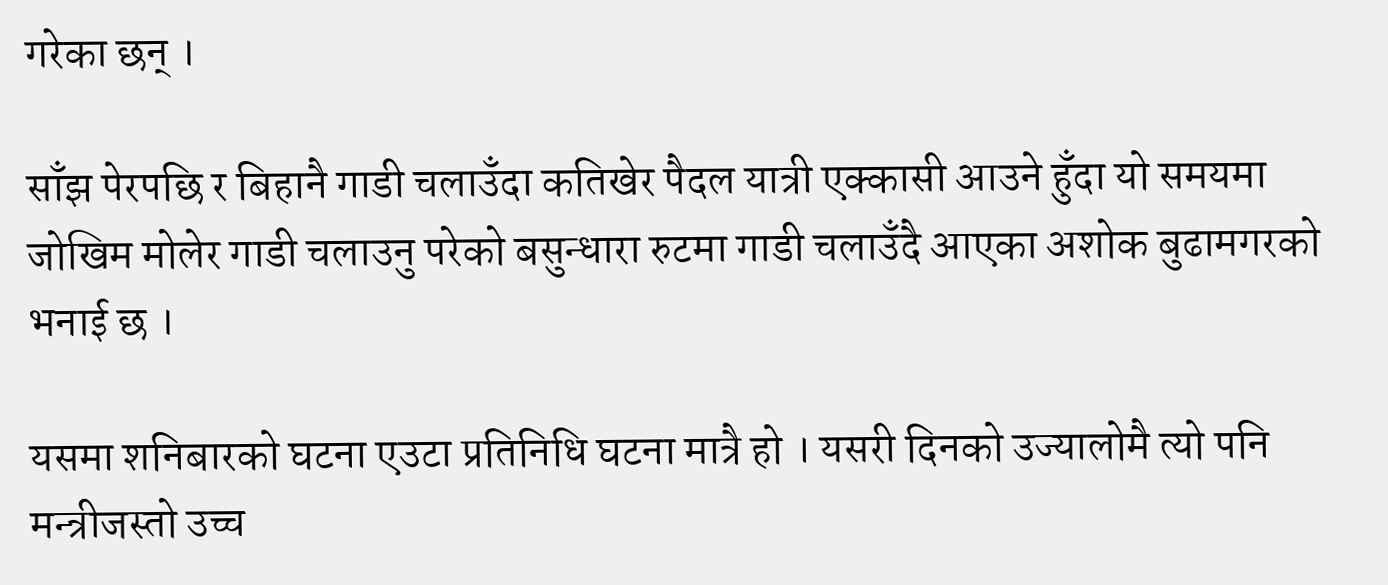गरेका छन् ।

साँझ पेरपछि र बिहानै गाडी चलाउँदा कतिखेर पैदल यात्री एक्कासी आउने हुँदा यो समयमा जोखिम मोलेर गाडी चलाउनु परेको बसुन्धारा रुटमा गाडी चलाउँदै आएका अशोक बुढामगरको भनाई छ ।

यसमा शनिबारको घटना एउटा प्रतिनिधि घटना मात्रै हो । यसरी दिनको उज्यालोमै त्यो पनि मन्त्रीजस्तो उच्च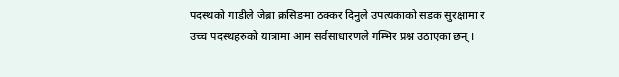पदस्थको गाडीले जेब्रा क्रसिङमा ठक्कर दिनुले उपत्यकाको सडक सुरक्षामा र उच्च पदस्थहरुको यात्रामा आम सर्वसाधारणले गम्भिर प्रश्न उठाएका छन् ।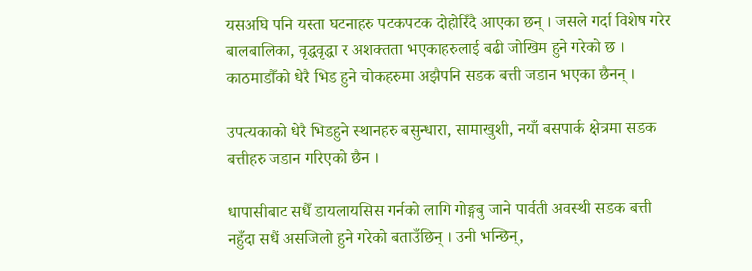यसअघि पनि यस्ता घटनाहरु पटकपटक दोहोरिँदै आएका छन् । जसले गर्दा विशेष गरेर बालबालिका, वृद्धवृद्धा र अशक्तता भएकाहरुलाई बढी जोखिम हुने गरेको छ । काठमाडौँको धेरै भिड हुने चोकहरुमा अझैपनि सडक बत्ती जडान भएका छैनन् ।

उपत्यकाको धेरै भिडहुने स्थानहरु बसुन्धारा, सामाखुशी, नयाँ बसपार्क क्षेत्रमा सडक बत्तीहरु जडान गरिएको छैन ।

धापासीबाट सधैँ डायलायसिस गर्नको लागि गोङ्गबु जाने पार्वती अवस्थी सडक बत्ती नहुँदा सधैं असजिलो हुने गरेको बताउँछिन् । उनी भन्छिन्,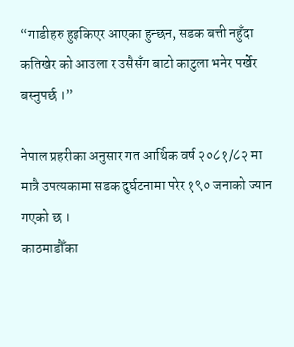“गाडीहरु हुइकिएर आएका हुन्छन, सडक बत्ती नहुँदा कतिखेर को आउला र उसैसँग बाटो काटुला भनेर पर्खेर बस्नुपर्छ ।”

नेपाल प्रहरीका अनुसार गत आर्थिक वर्ष २०८१/८२ मा मात्रै उपत्यकामा सडक दुर्घटनामा परेर १९० जनाको ज्यान गएको छ ।
काठमाडौँका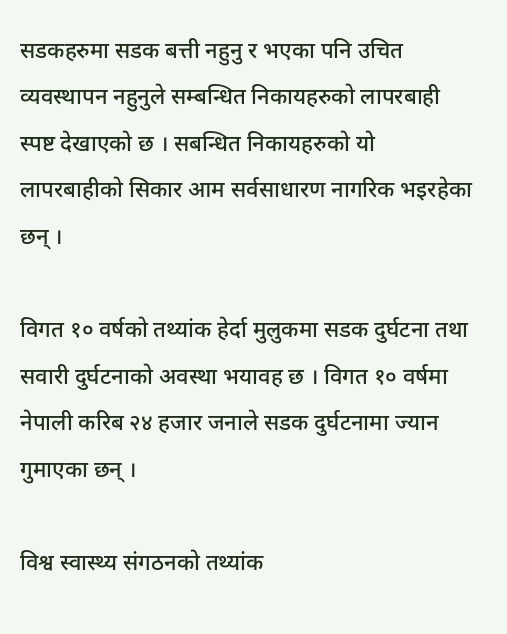सडकहरुमा सडक बत्ती नहुनु र भएका पनि उचित व्यवस्थापन नहुनुले सम्बन्धित निकायहरुको लापरबाही स्पष्ट देखाएको छ । सबन्धित निकायहरुको यो लापरबाहीको सिकार आम सर्वसाधारण नागरिक भइरहेका छन् ।

विगत १० वर्षको तथ्यांक हेर्दा मुलुकमा सडक दुर्घटना तथा सवारी दुर्घटनाको अवस्था भयावह छ । विगत १० वर्षमा नेपाली करिब २४ हजार जनाले सडक दुर्घटनामा ज्यान गुमाएका छन् ।

विश्व स्वास्थ्य संगठनको तथ्यांक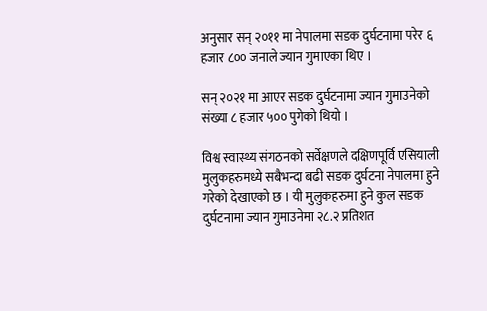अनुसार सन् २०११ मा नेपालमा सडक दुर्घटनामा परेर ६ हजार ८०० जनाले ज्यान गुमाएका थिए ।

सन् २०२१ मा आएर सडक दुर्घटनामा ज्यान गुमाउनेको संख्या ८ हजार ५०० पुगेको थियो ।

विश्व स्वास्थ्य संगठनको सर्वेक्षणले दक्षिणपूर्वि एसियाली मुलुकहरुमध्ये सबैभन्दा बढी सडक दुर्घटना नेपालमा हुने गरेको देखाएको छ । यी मुलुकहरुमा हुने कुल सडक दुर्घटनामा ज्यान गुमाउनेमा २८.२ प्रतिशत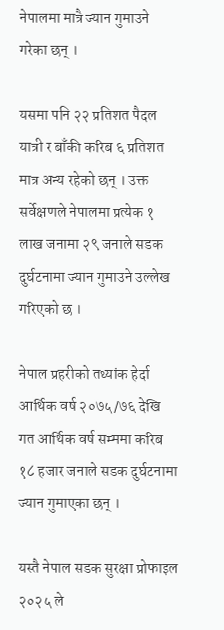नेपालमा मात्रै ज्यान गुमाउने गरेका छन् ।

यसमा पनि २२ प्रतिशत पैदल यात्री र बाँकी करिब ६ प्रतिशत मात्र अन्य रहेको छन् । उक्त सर्वेक्षणले नेपालमा प्रत्येक १ लाख जनामा २९ जनाले सडक दुर्घटनामा ज्यान गुमाउने उल्लेख गरिएको छ ।

नेपाल प्रहरीको तथ्यांक हेर्दा आर्थिक वर्ष २०७५/७६ देखि गत आर्थिक वर्ष सम्ममा करिब १८ हजार जनाले सडक दुर्घटनामा ज्यान गुमाएका छन् ।

यस्तै नेपाल सडक सुरक्षा प्रोफाइल २०२५ ले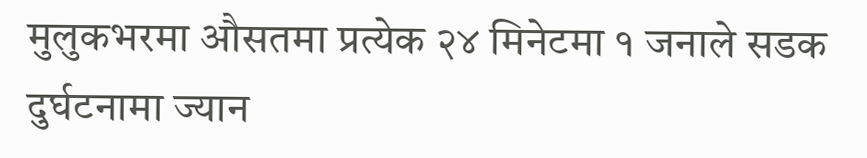मुलुकभरमा औसतमा प्रत्येक २४ मिनेटमा १ जनाले सडक दुर्घटनामा ज्यान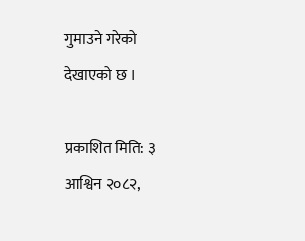गुमाउने गरेको देखाएको छ ।

प्रकाशित मिति: ३ आश्विन २०८२,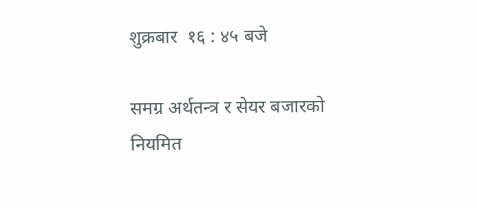शुक्रबार  १६ : ४५ बजे

समग्र अर्थतन्त्र र सेयर बजारको नियमित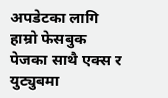अपडेटका लागि हाम्रो फेसबुक पेजका साथै एक्स र युट्युबमा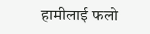हामीलाई फलो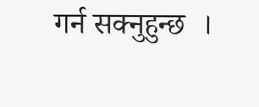गर्न सक्नुहुन्छ  ।